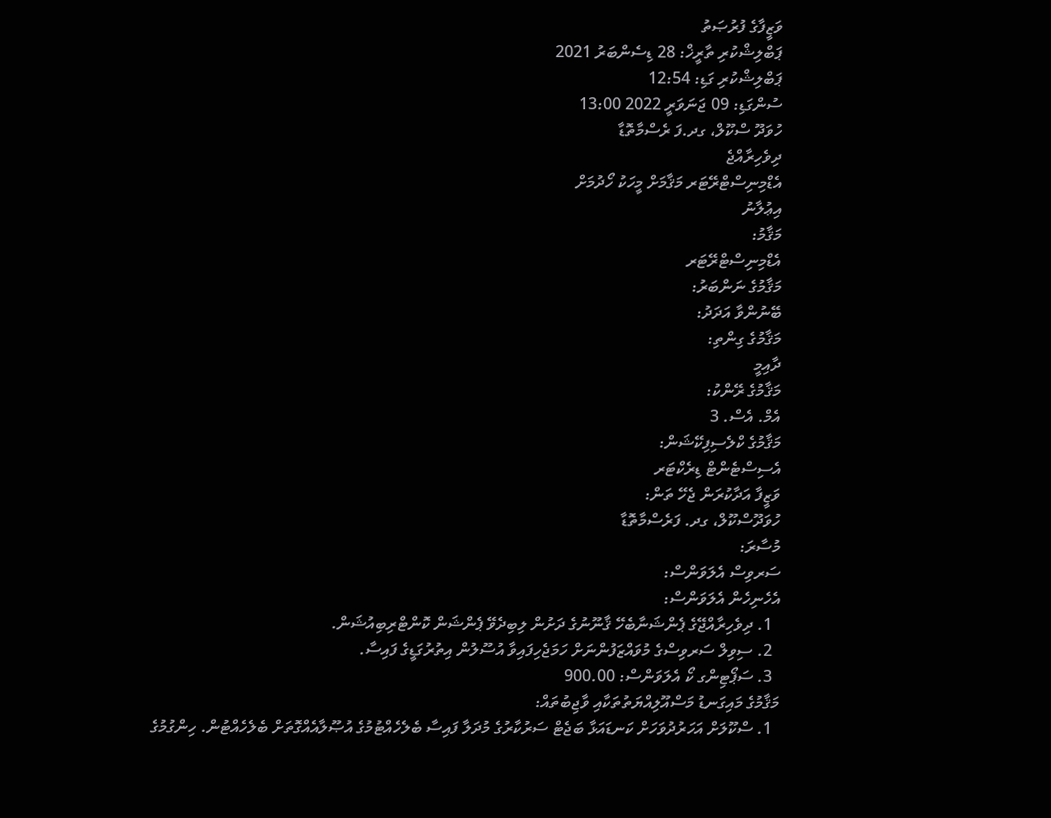ވަޒީފާގެ ފުރުޞަތު
ޕަބްލިޝްކުރި ތާރީޚް: 28 ޑިސެންބަރު 2021
ޕަބްލިޝްކުރި ގަޑި: 12:54
ސުންގަޑި: 09 ޖަނަވަރީ 2022 13:00
ހުވަދޫ ސްކޫލް، ގދ.ފަ ރެސްމާތޮޑާ
ދިވެހިރާއްޖެ
އެޑްމިނިސްޓްރޭޓަރ މަޤާމަށް މީހަކު ހޯދުމަށް
އިޢުލާނު
މަޤާމު:
އެޑްމިނިސްޓްރޭޓަރ
މަޤާމުގެ ނަންބަރު:
ބޭނުންވާ އަދަދު:
މަޤާމުގެ ގިންތި:
ދާއިމީ
މަޤާމުގެ ރޭންކު:
އެމް. އެސް. 3
މަޤާމުގެ ކްލެސިފިކޭޝަން:
އެސިސްޓެންޓް ޑިރެކްޓަރ
ވަޒީފާ އަދާކުރަން ޖެހޭ ތަން:
ހުވަދޫސްކޫލް، ގދ. ފަރެސްމާތޮޑާ
މުސާރަ:
ސަރވިސް އެލަވަންސް:
އެހެނިހެން އެލަވަންސް:
  1. ދިވެހިރާއްޖޭގެ ޕެންޝަނާބެހޭ ޤާނޫނުގެ ދަށުން ލިބިދެވޭ ޕެންޝަން ކޮންޓްރިބިއުޝަން.
  2. ސިވިލް ސަރވިސްގެ މުވައްޒަފުންނަށް ހަމަޖެހިފައިވާ އުސޫލުން އިތުރުގަޑީގެ ފައިސާ.
  3. ސަޕޯޓިންގ ކޯ އެލަވަންސް: 900.00
މަޤާމުގެ މައިގަނޑު މަސްއޫލިއްޔަތުތަކާއި ވާޖިބުތައް:
  1. ސްކޫލަށް އަހަރުދުވަހަށް ކަނޑައަޅާ ބަޖެޓް ސަރުކާރުގެ މުދަލާ ފައިސާ ބެލެހެއްޓުމުގެ އުޞޫލާއެއްގޮތަށް ބެލެހެއްޓުން. ހިންގުމުގެ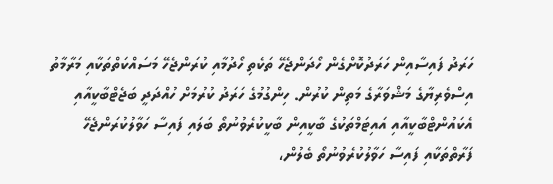ހަރަދު ފައިސާއިން ހަރަދުކޮށްގެން ހޯދަންޖެހޭ ތަކެތި ހޯދުމާއި ކުރަންޖެހޭ މަސައްކަތްތަކާއި މަރާމާތު އިސްވެރިޔާގެ މަޝްވަރާގެ މަތިން ކުރުން. ހިންގުމުގެ ހަރަދު ކުރުމަށް ހުއްދަދީ ބަޖެޓްބާކީއާއި އެކައުންޓްބާކީއާއި އައިޓަމްތަކުގެ ބާކީއިން ބާކީކުރެވުނުތޯ ބަލައި ފައިސާ ހަވާލުކުރަންޖެހޭ ފަރާތްތަކާއި ފައިސާ ހަވާލުކުރެވުނުތޯ ބެލުން،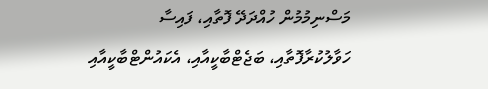މަސްނިމުމުން ހުއްދަދޭ ފޮތާއި، ފައިސާ ހަވާލުކުރާފޮތާއި، ބަޖެޓްބާކީއާއި، އެކައުންޓްބާކީއާއި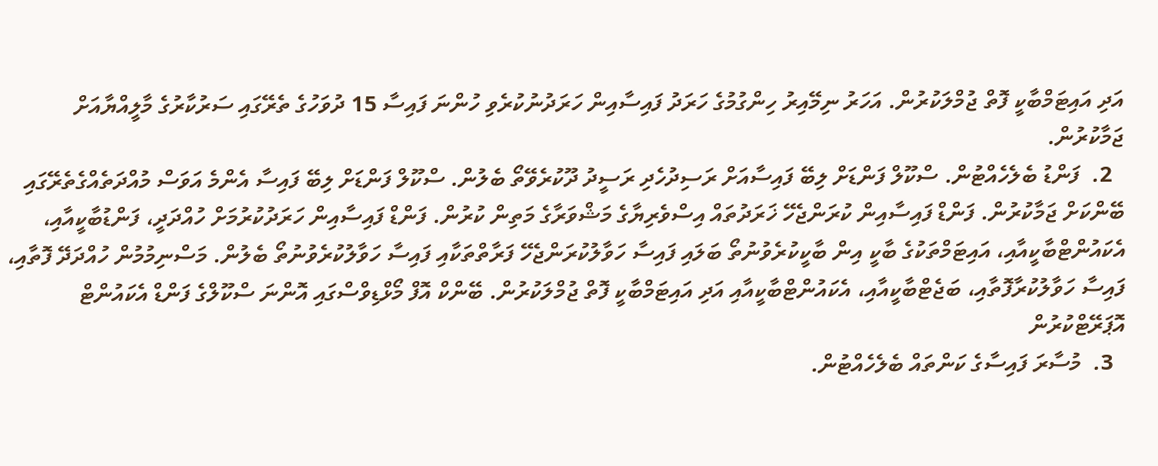އަދި އައިޓަމްބާކީ ފޮތް ޖުމްލަކުރުން. އަހަރު ނިމޭއިރު ހިންގުމުގެ ހަރަދު ފައިސާއިން ހަރަދުނުކުރެވި ހުންނަ ފައިސާ 15 ދުވަހުގެ ތެރޭގައި ސަރުކާރުގެ މާލީއްޔާއަށް ޖަމާކުރުން.
  2.  ފަންޑު ބެލެހެއްޓުން. ސްކޫލް ފަންޑަށް ލިބޭ ފައިސާއަށް ރަސިދުހެދި ރަސީދު ދޫކުރެވޭތޯ ބެލުން. ސްކޫލް ފަންޑަށް ލިބޭ ފައިސާ އެންމެ އަވަސް މުއްދަތެއްގެތެރޭގައި ބޭންކަށް ޖަމާކުރުން. ފަންޑް ފައިސާއިން ކުރަންޖެހޭ ޚަރަދުތައް އިސްވެރިޔާގެ މަޝްވަރާގެ މަތިން ކުރުން. ފަންޑް ފައިސާއިން ހަރަދުކުރުމަށް ހުއްދަދީ، ފަންޑުބާކީއާއި، އެކައުންޓްބާކީއާއި، އައިޓަމްތަކުގެ ބާކީ އިން ބާކީކުރެވުނުތޯ ބަލައި ފައިސާ ހަވާލުކުރަންޖެހޭ ފަރާތްތަކާއި ފައިސާ ހަވާލުކުރެވުނުތޯ ބެލުން. މަސްނިމުމުން ހުއްދަދޭ ފޮތާއި، ފައިސާ ހަވާލުކުރާފޮތާއި، ބަޖެޓްބާކީއާއި، އެކައުންޓްބާކީއާއި އަދި އައިޓަމްބާކީ ފޮތް ޖުމްލަކުރުން. ބޭންކް އޮފް މޯޅްޑިވްސްގައި އޮންނަ ސްކޫލްގެ ފަންޑް އެކައުންޓް އޮޕަރޭޓްކުރުން
  3.  މުސާރަ ފައިސާގެ ކަންތައް ބެލެހެއްޓުން.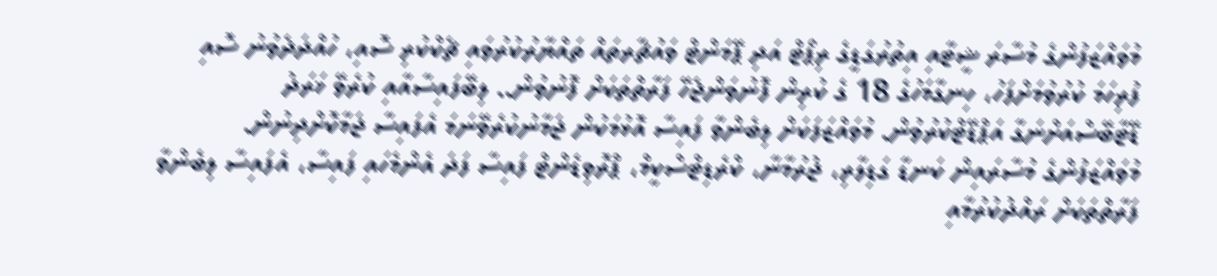މުވައްޒަފުންގެ މުސާރަ ޝީޓާއި އިތުރުގަޑީގެ ރިޕޯޓް އަދި ޕޭމަންޓް ވައުޗާރތައް ތައްޔާރުކުރުވައި ޗެކްކުރި ސޮއި، ހުއްދަދެވުނު ސޮއި ފުރިހަމަ ކުރުވުމަށްފަހު، ހިނގާމަހުގެ 18 ގެ ކުރިން ފޮނުވަންޖެހޭ ފަރާތްތަކަށް ފޮނުވުން.. ލިބޭފައިސާއާއި ކުރެވޭ ޚަރަދު ޑޭޓާބޭސްއަށްނަގާ އަޕްޑޭޓްކުރުވުން. މުވައްޒަފަކަށް ލިބެންވާ ފައިސާ އޮޅުމަކުން ޖަމާނުކުރެވޭނަމަ އެފައިސާ ޖަމާކޮށްދިނުން. މުވައްޒަފުންގެ މުސާރައިން ކަނޑާ ގަޑިލާރި، ޖުރުމާނާ، ކްރެޑިޓްސްކީމް، ޕްރޮވިޑެންޓް ފައިސާ ފަދަ އެންމެހައި ފައިސާ، އެފައިސާ ލިބެންވާ ފަރާތްތަކަށް ރައްދުކުރުމާއި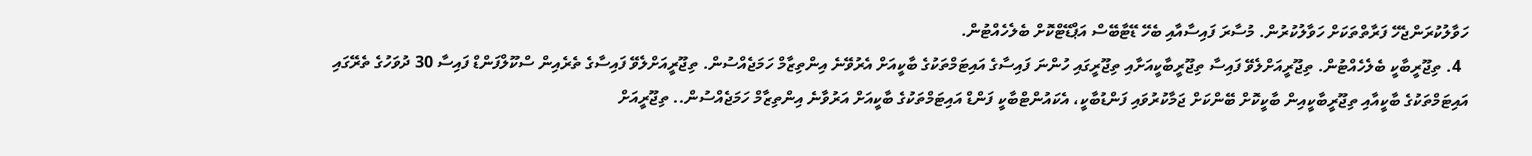ހަވާލުކުރަންޖެހޭ ފަރާތްތަކަށް ހަވާލުކުރުން. މުސާރަ ފައިސާއާއި ބެހޭ ޑޭޓާބޭސް އަޕްޑޭޓްކޮށް ބެލެހެއްޓުން.
  4. ތިޖޫރީބާކީ ބެލެހެއްޓުން. ތިޖޫރީއަށްލެވޭ ފައިސާ ތިޖޫރީބާކީއަށާއި ތިޖޫރީގައި ހުންނަ ފައިސާގެ އައިޓަމްތަކުގެ ބާކީއަށް އެރުވޭނެ އިންތިޒާމް ހަމަޖެއްސުން. ތިޖޫރީއަށްލެވޭ ފައިސާގެ ތެރެއިން ސްކޫލްފަންޑް ފައިސާ 30 ދުވަހުގެ ތެރޭގައި އައިޓަމްތަކުގެ ބާކީއާއި ތިޖޫރީބާކީއިން ބާކީކޮށް ބޭންކަށް ޖަމާކުރުވައި ފަންޑުބާކީ، އެކައުންޓްބާކީ ފަންޑް އައިޓަމްތަކުގެ ބާކީއަށް އަރުވާނެ އިންތިޒާމް ހަމަޖެއްސުން.. ތިޖޫރީއަށް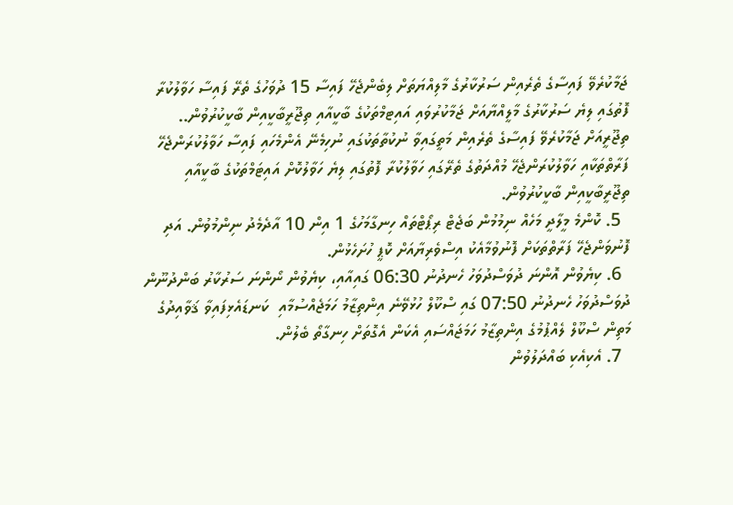ޖަމާކުރެވޭ ފައިސާގެ ތެރެއިން ސަރުކާރުގެ މާލިއްޔަތަށް ލިބެންޖެހޭ ފައިސާ 15 ދުވަހުގެ ތެރޭ ފައިސާ ހަވާލުކުރާ ފޮތުގައި ލިޔެ ސަރުކާރުގެ މާލީއްޔާއަށް ޖަމާކުރުވައި އައިޓމްތަކުގެ ބާކީއާއި ތިޖޫރީބާކީއިން ބާކީކުރުވުން.. ތިޖޫރީއަށް ޖަމާކުރެވޭ ފައިސާގެ ތެރެއިން މަތީގައިވާ ނުކުތާތަކުގައި ނުހިމެނޭ އެންމެހައި ފައިސާ ހަވާލުކުރަންޖެހޭ ފަރާތްތަކާއި ހަވާލުކުރަންޖެހޭ މުއްދަތުގެ ތެރޭގައި ހަވާލުކުރާ ފޮތުގައި ލިޔެ ހަވާލުކޮށް އައިޓަމްތަކުގެ ބާކީއާއި ތިޖޫރީބާކީއިން ބާކީކުރުވުން.
  5. ކޮންމެ މީލާދީ މަހެއް ނިމުމުން ބަޖެޓް ރިޕޯޓްތައް ހިނގާމަހުގެ 1 އިން 10 އާދެމެދު ނިންމުވުން. އަދި ފޮނުވަންޖެހޭ ފަރާތްތަކަށް ފޮނުވުމާއެކު އިސްވެރިޔާއަށް ކޮޕީ ހުށަހެޅުން.
  6. ކިޔެވުން އޮންނަ ދުވަސްދުވަހު ހެނދުނު 06:30 ގައިއާއި، ކިޔެވުން ނޯންނަ ސަރުކާރު ބަންދުނޫން ދުވަސްދުވަހު ހެނދުނު 07:50 ގައި ސްކޫލް ހުޅުވޭނެ އިންތިޒާމު ހަމަޖެއްސުމާއި  ކަނޑައެޅިފައިވާ ޤަވާއިދުގެ މަތިން ސްކޫލް ލެއްޕުމުގެ އިންތިޒާމު ހަމަޖައްސައި އެކަން އެގޮތަށް ހިނގާތޯ ބެލުން.
  7. އެކިއެކި ބައްދަލުވުން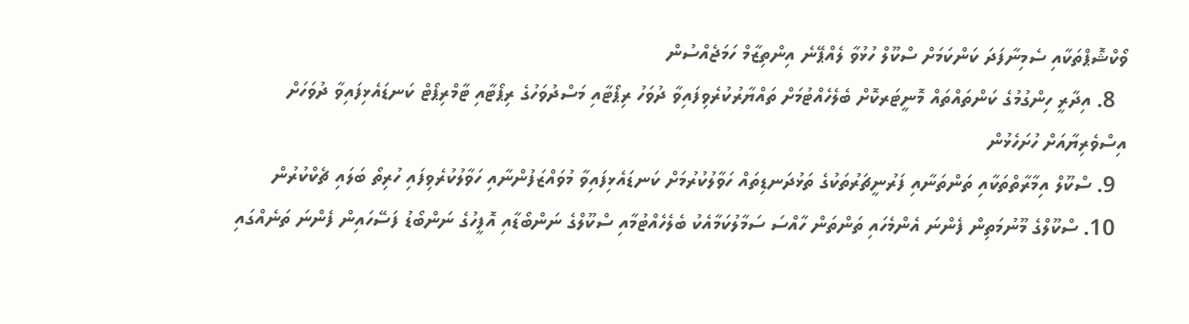ވޯކްޝޮޕްތަކާއި ސެމިނާފަދަ ކަންކަމަށް ސްކޫލް ހުޅުވާ ލެއްޕޭނެ އިންތިޒާމް ހަމަޖެއްސުން
  8. އިދާރީ ހިންގުމުގެ ކަންތައްތައް މޮނީޓަރކޮށް ބެލެހެއްޓުމަށް ތައްޔާރުކުރެވިފައިވާ ދުވަހު ރިޕޯޓާއި މަސްދުވަހުގެ ރިޕޯޓާއި ޓާމްރިޕޯޓް ކަނޑައެޅިފައިވާ ދުވަހަށް އިސްވެރިޔާއަށް ހުށަހެޅުން
  9. ސްކޫލް އިމާރާތްތަކާއި ތަންތަނާއި ފަރުނީޗަރުތަކުގެ ތަޅުދަނޑިތައް ހަވާލުކުރުމަށް ކަނޑައެޅިފައިވާ މުވައްޒަފުންނާއި ހަވާލުކުރެވިފައި ހުރިތޯ ބަލައި ޗެކްކުރުން
  10. ސްކޫލްގެ މޫނުމަތިން ފެންނަ އެންމެހައި ތަންތަން ހާއްސަ ސަމާލުކަމާއެކު ބެލެހެއްޓުމާއި ސްކޫލްގެ ނަންބޯޑާއި އޮފީހުގެ ނަންބޯޑު ފަސޭހައިން ފެންނަ ތަނެއްގައި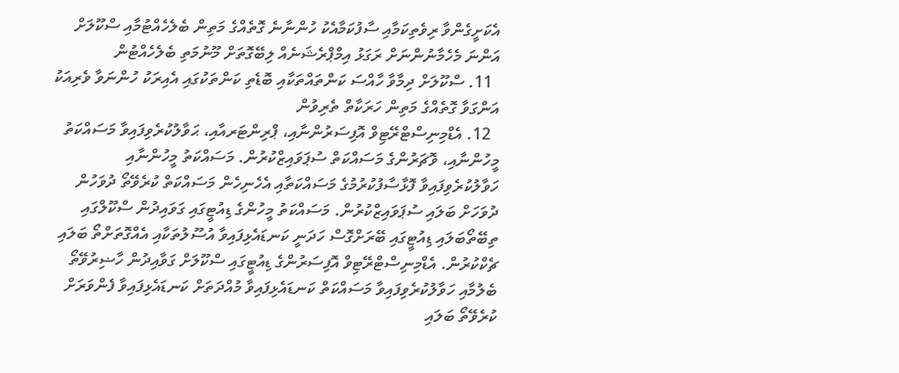އެކަށީގެންވާ ރިވެތިކަމާއި ސާފުކަމާއެކު ހުންނާނެ ގޮތެއްގެ މަތިން ބެލެހެއްޓުމާއި ސްކޫލަށް އަންނަ މެހެމާނުންނަށް ރަގަޅު އިމްޕްރެޝަނެއް ލިބޭގޮތަށް މޫނުމަތި ބެލެހެއްޓުން
  11. ސްކޫލަށް ދިމާވާ ހާއްސަ ކަންތައްތަކާއި ބޮޑެތި ކަންތަކުގައި އެއިރަކު ހުންނަވާ ވެރިއަކު އަންގަވާ ގޮތެއްގެ މަތިން ހަރަކާތް ތެރިވުން
  12. އެޑްމިނިސްޓްރޭޓިވް އޮފިސަރުންނާއި، ޕްރިންޓަރއާއި، ޙަވާލުކުރެވިފައިވާ މަސައްކަތު މީހުންނާއި، ވޮޗަރުންގެ މަސައްކަތް ސުޕަވައިޒްކުރުން. މަސައްކަތު މީހުންނާއި ހަވާލުކުރެވިފައިވާ ފޮޅާސާފުކުރުމުގެ މަސައްކަތާއި އެހެނިހެން މަސައްކަތް ކުރެވޭތޯ ދުވަހުން ދުވަހަށް ބަލައި ސުޕަވައިޒްކުރުން. މަސައްކަތު މީހުންގެ ޑިއުޓީގައި ގަވައިދުން ސްކޫލްގައި ތިބޭތޯބަލައި ޑިއުޓީގައި ބޭރަށްގޮސް ހަދަނީ ކަނޑައެޅިފައިވާ އުސޫލުތަކާއި އެއްގޮތަށްތޯ ބަލައި ޗެކްކުރުން. އެޑްމިނިސްޓްރޭޓިވް އޮފިސަރުންގެ ޑިއުޓީގައި ސްކޫލަށް ގަވާއިދުން ހާޟިރުވޭތޯ ބެލުމާއި ހަވާލުކުރެވިފައިވާ މަސައްކަތް ކަނޑައެޅިފައިވާ މުއްދަތަށް ކަނޑައެޅިފައިވާ ފެންވަރަށް ކުރެވޭތޯ ބަލައި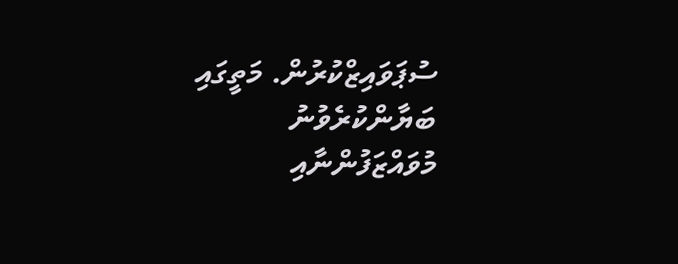ސުޕަވައިޒްކުރުން. މަތީގައި ބަޔާންކުރެވުނު މުވައްޒަފުންނާއި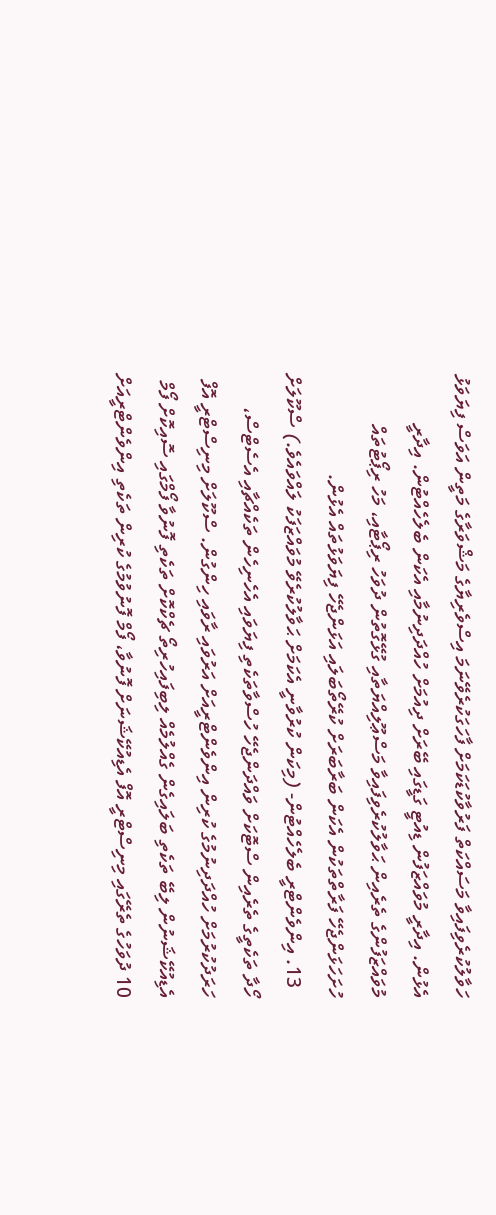ހަވާލުކުރެވިފައިވާ މަސައްކަތް ފަރުވާކުޑަކަމަށް ފާހަގަކުރެވޭނަމަ އިސްވެރިޔާގެ މަޝްވަރާގެ މަތީން އަވަސް ފިޔަވަޅު އެޅުން. އިދާރީ މުވައްޒަފުން ޑިއުޓީ ގަޑީގައި ބޭރަށް ދިއުމަށް ހުއްދަދިނުމާއި އެކަން ބެލެހެއްޓުން. އިދާރީ މުވައްޒަފުންގެ ތެރެއިން ޙަވާލުކުރެވިފައިވާ މަސްޢޫލިއްޔަތާއި ގުޅޭގޮތުން ދުވަހު ރިޕޯޓާއި، މަހު ރިޕޯޓުތައް ހުށަހަޅަންޖެހޭ ފަރާތްތަކުން އެކަން ބަރާބަރަށް ކުރޭތޯބަލައި އަޅަންޖެހޭ ފިޔަވަޅުތައް އެޅުން.
  13. އިންވެންޓްރީ ބެލެހެއްޓުން- (މިކަން ކުރުވާނީ އެކަމަށް ޙަވާލުކުރެވޭ މުވައްޒަފަކު ލައްވައެވެ.) ސްކޫލަށް ހޯދާ ތަކެތީގެ ތެރެއިން ސްޓޮކަށް ވައްދަންޖެހޭ ހުސްވާތަކެތި ފިޔަވައި އެހެނިހެން ތަކެއްޗާއި އެސެޓްސް، ހަރަދުކުރުމަށް ހުއްދަދިނުމުގެ ކުރިން އިންވެންޓްރީއަށް އަރުވައި ރާވައި ހިންގުން. ސްކޫލަށް މިނިސްޓްރީ އޮފް އެޑިއުކޭޝަނުން ލިބޭ ތަކެތި ބަލައިގެން ގެއްލުމެއް ލިބިފައިހުރިތޯ ޗެކްކޮށް ތަކެތި ފޮނުވާ ފޯމްގައި ސޮއިކޮށް ފޯމް 10 ދުވަހުގެ ތެރޭގައި މިނިސްޓްރީ އޮފް އެޑިއުކޭޝަނަށް ފޮނުވާ، ފޯމް ފޮނުވުމުގެ ކުރިން ތަކެތި އިންވެންޓްރީއަށް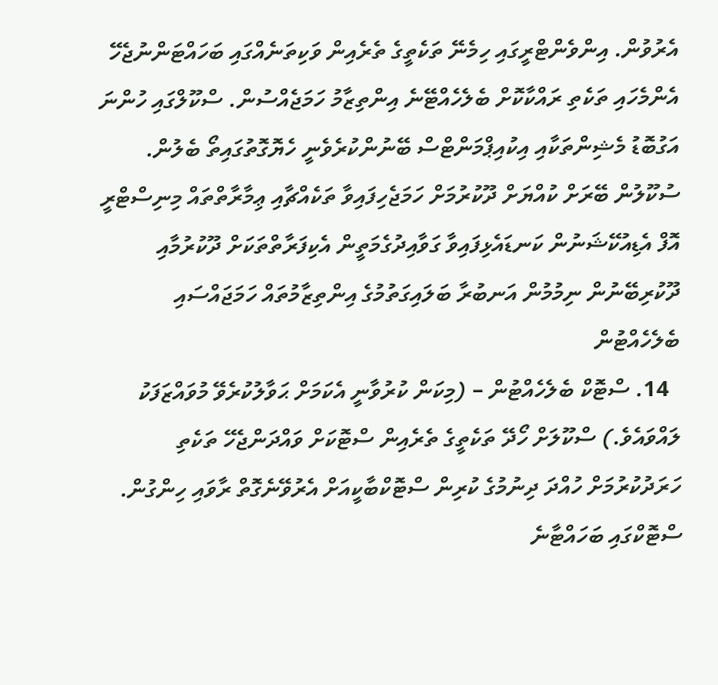އެރުވުން. އިންވެންޓްރީގައި ހިމެނޭ ތަކެތީގެ ތެރެއިން ވަކިތަނެއްގައި ބަހައްޓަންނުޖެހޭ އެންމެހައި ތަކެތި ރައްކާކޮށް ބެލެހެއްޓޭނެ އިންތިޒާމު ހަމަޖެއްސުން. ސްކޫލްގައި ހުންނަ އަގުބޮޑު މެޝިންތަކާއި އިކުއިޕްމަންޓްސް ބޭނުންކުރެވެނީ ހެޔޮގޮތުގައިތޯ ބެލުން. ސުކޫލުން ބޭރަށް ކުއްޔަށް ދޫކުރުމަށް ހަމަޖެހިފައިވާ ތަކެއްޗާއި ޢިމާރާތްތައް މިނިސްޓްރީ އޮފް އެޑިއުކޭޝަނުން ކަނޑައެޅިފައިވާ ގަވާއިދުގެމަތީން އެކިފަރާތްތަކަށް ދޫކުރުމާއި ދޫކުރިބޭނުން ނިމުމުން އަނބުރާ ބަލައިގަތުމުގެ އިންތިޒާމުތައް ހަމަޖައްސައި ބެލެހެއްޓުން
  14. ސްޓޮކް ބެލެހެއްޓުން – (މިކަން ކުރުވާނީ އެކަމަށް ޙަވާލުކުރެވޭ މުވައްޒަފަކު ލައްވައެވެ.) ސްކޫލަށް ހޯދޭ ތަކެތީގެ ތެރެއިން ސްޓޮކަށް ވައްދަންޖެހޭ ތަކެތި ހަރަދުކުރުމަށް ހުއްދަ ދިނުމުގެ ކުރިން ސްޓޮކްބާކީއަށް އެރުވޭނެގޮތް ރާވައި ހިންގުން. ސްޓޮކްގައި ބަހައްޓާނެ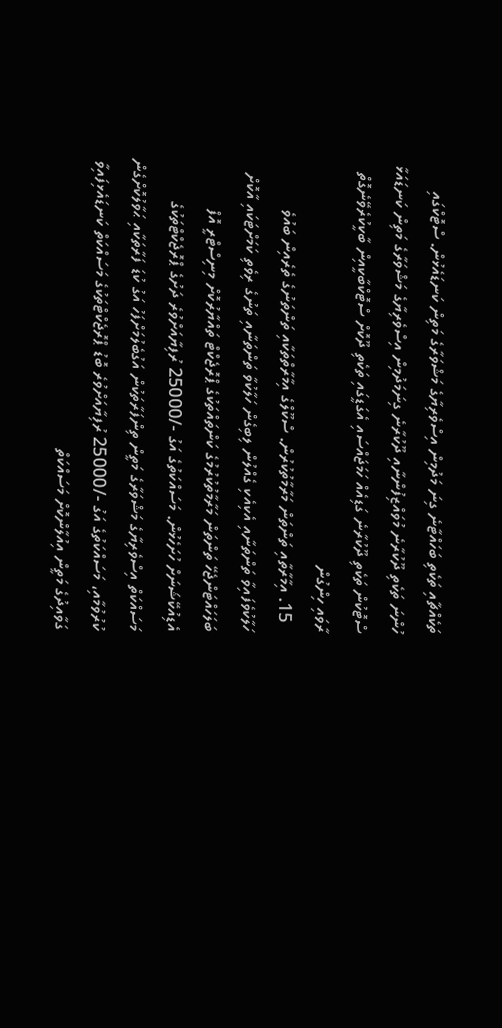ތަކެއްޗާއި ތަކެތި ބަހައްޓާނެ ގިނަ މަދުމިން އިސްވެރިޔާގެ މަޝްވަރާގެ މަތިން ކަނޑައެޅުން. ސްޓޮކްގައި ހުންނަ ތަކެތި ދޫކުރާނެ މުވައްޒިފުންނާއި ދޫކުރާނެ ގިނަމަދުމިން އިސްވެރިޔާގެ މަޝްވަރާގެ މަތިން ކަނޑައަޅާ ސްޓޮކުން ތަކެތި ދޫކުރާނެ ގަޑިއެއް ހަމަޖައްސައި އެގަޑީގައި ތަކެތި ދޫކޮށް ސްޓޮކްބާކީއިން ބާކީކުރެވޭނެގޮތް ރާވައި ހިންގުން
  15. އިމާރާތާއި ތަންތަން މަރާމާތުކުރުން. ސްކޫލްގެ އިމާރާތްތަކާއި ތަންތަނުގެ ތެރެއިން ބައުވެ ހަލާކުވެފައިވާ ތަންތަނާއި އެކިއެކި ގެއްލުން ލިބިގެން ހަލާކުވާ ތަންތަނާއި ތަނުގެ ރިވެތި ކަމަށްޓަކައި އާކޮށް ބަލަހައްޓަންޖެހޭ ތަންތަން މަރާމާތުކުރުމުގެ ކަންތައްތަކުގެ ޕްރޮޖެކްޓް ތައްޔާރުކޮށް މިނިސްޓްރީ އޮފް އެޑިއުކޭޝަނަށް ހުށަހެޅުން. މަސައްކަތުގެ އަގު -/25000 ރުފިޔާއަށްވުރެ ދަށުގެ ޕްރޮޖެކްޓްތަކުގެ މަސައްކަތް އިސްވެރިޔާގެ މަޝްވަރާގެ މަތީން ތިންފަރާތަކުން އަގުބެލުމަށްފަހު އަގު ކުޑަ ފަރާތަކާއި ޙަވާލުކޮށްގެން ކުރުވުމާއި، މަސައްކަތުގެ އަގު -/25000 ރުފިޔާއަށްވުރެ ބޮޑު ޕްރޮޖެކްޓްތަކުގެ މަސައްކަތް ކަނޑައެޅިފައިވާ ގަވާއިދުގެ މަތީން އިއުލާންކޮށް މަސައްކަތް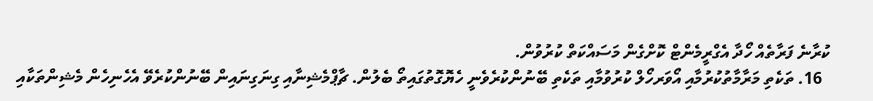ކުރާނެ ފަރާތެއް ހޯދާ އެގްރީމެންޓް ކޮށްގެން މަސައްކަތް ކުރުވުން.
  16. ތަކެތި މަރާމާތުކުރުމާއި އޯވަރހޯލް ކުރުވުމާއި ތަކެތި ބޭނުންކުރެވެނީ ހެޔޮގޮތުގައިތޯ ބެލުން. ޗާޕްމެޝިނާއި ގިނަގިނައިން ބޭނުންކުރެވޭ އެހެނިހެން މެޝިންތަކާއި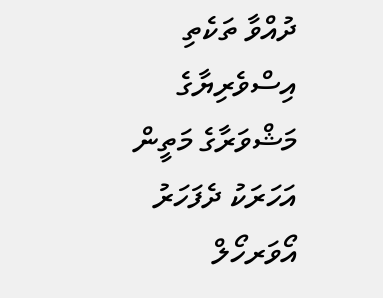ދުއްވާ ތަކެތި އިސްވެރިޔާގެ މަޝްވަރާގެ މަތީން އަހަރަކު ދެފަހަރު އޯވަރހޯލް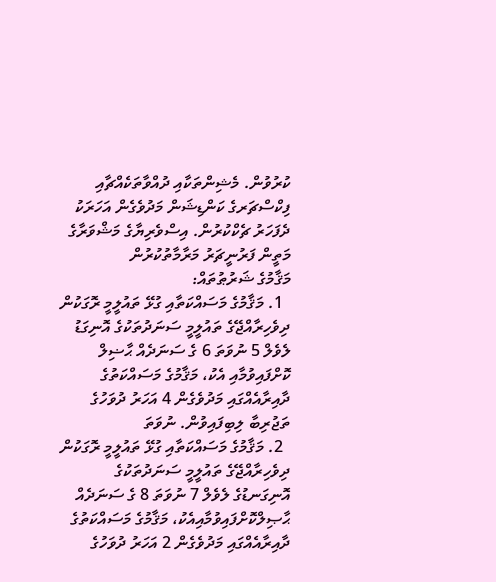ކުރުވުން. މެޝިންތަކާއި ދުއްވާތަކެއްޗާއި ފިކްސްޗަރގެ ކަންޑިޝަން މަދުވެގެން އަހަރަކު ދެފަހަރު ޗެކްކުރުން. އިސްވެރިޔާގެ މަޝްވަރާގެ މަތީން ފަރުނީޗަރު މަރާމާތުކުރުން
މަޤާމުގެ ޝަރުޠުތައް:
  1. މަޤާމުގެ މަސައްކަތާއި ގުޅޭ ތައުލީމީ ރޮގަކުން ދިވެހިރާއްޖޭގެ ތައުލީމީ ސަނަދުތަކުގެ އޮނިގަޑު ލެވެލް 5 ނުވަތަ 6 ގެ ސަނަދެއް ޙާޟިލް ކޮށްފައިވުމާއި އެކު، މަޤާމުގެ މަސައްކަތުގެ ދާއިރާއެއްގައި މަދުވެގެން 4 އަހަރު ދުވަހުގެ ތަޖުރިބާ ލިބިފައިވުން. ނުވަތަ
  2. މަޤާމުގެ މަސައްކަތާއި ގުޅޭ ތައުލީމީ ރޮގަކުން ދިވެހިރާއްޖޭގެ ތައުލީމީ ސަނަދުތަކުގެ އޮނިގަނޑުގެ ލެވެލް 7 ނުވަތަ 8 ގެ ސަނަދެއް ޙާޞިލްކޮށްފައިވުމާއިއެކު، މަޤާމުގެ މަސައްކަތުގެ ދާއިރާއެއްގައި މަދުވެގެން 2 އަހަރު ދުވަހުގެ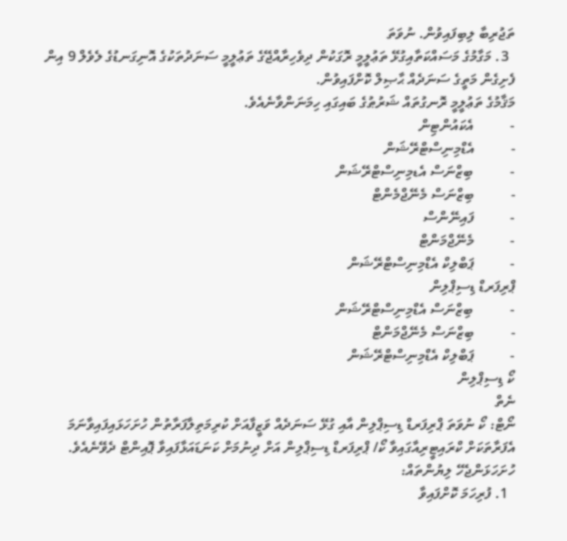ތަޖުރިބާ ލިބިފައިވުން. ނުވަތަ
  3. މަގާމުގެ މަސައްކަތާއިގުޅޭ ތަޢުލީމީ ރޮގަކުން ދިވެހިރާއްޖޭގެ ތަޢުލީމީ ސަނަދުތަކުގެ އޮނިގަނޑުގެ ލެވެލް 9 އިން ފެށިގެން މަތީގެ ސަނަދެއް ޙާޞިލް ކޮށްފައިވުން.
މަޤާމުގެ ތަޢުލީމީ ރޮނގުތައް ޝަރުޠުގެ ބައިގައި ހިމަނަންވާނެއެވެ.
-          އެކައުންޓިން
-          އެޑްމިނިސްޓްރޭޝަން
-          ބިޒްނަސް އެޑމިނިސްޓްރޭޝަން
-          ބިޒްނަސް މެނޭޖްމެންޓް
-          ފައިނޭންސް
-          މެނޭޖްމަންޓް
-          ޕަބްލިކް އެޑްމިނިސްޓްރޭޝަން
ޕްރިފަރޑް ޑިސިޕްލިން
-          ބިޒްނަސް އެޑްމިނިސްޓްރޭޝަން
-          ބިޒްނަސް މެނޭޖްމަންޓް
-          ޕަބްލިކް އެޑްމިނިސްޓްރޭޝަން
ކޯ ޑިސިޕްލިން
ނެތް
ނޯޓް: ކޯ ނުވަތަ ޕްރިފަރޑް ޑިސިޕްލިން އާއި ގުޅޭ ސަނަދެއް ވަޒީފާއަށް ކުރިމަތިލާފަރާތުން ހުށަހަޅައިފައިވާނަމަ އެފަރާތަކަށް ކްރައިޓީރިއާގައިވާ ކޯ/ ޕްރިފަރޑް ޑިސިޕްލިން އަށް ދިނުމަށް ކަނަޑައަޅާފައިވާ ޕޮއިންޓް ދެވޭނެއެވެ.
ހުށަހަޅަންޖެހޭ ލިޔުންތައް:
  1. ފުރިހަމަ ކޮށްފައިވާ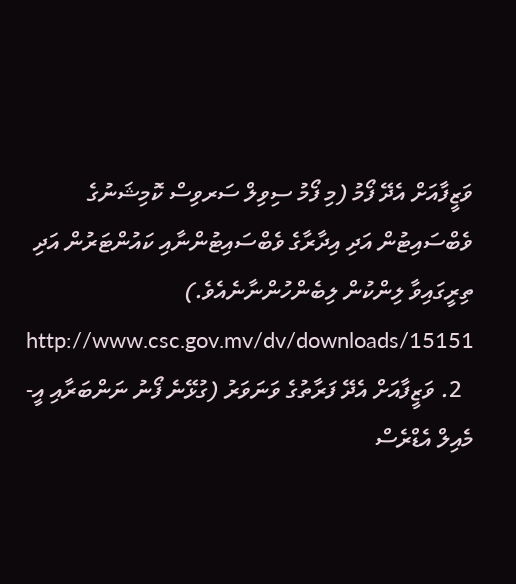ވަޒީފާއަށް އެދޭ ފޯމު (މި ފޯމު ސިވިލް ސަރވިސް ކޮމިޝަނުގެ ވެބްސައިޓުން އަދި އިދާރާގެ ވެބްސައިޓުންނާއި ކައުންޓަރުން އަދި ތިރީގައިވާ ލިންކުން ލިބެންހުންނާނެއެވެ.) http://www.csc.gov.mv/dv/downloads/15151
  2. ވަޒީފާއަށް އެދޭ ފަރާތުގެ ވަނަވަރު (ގުޅޭނެ ފޯނު ނަންބަރާއި އީ-މެއިލް އެޑްރެސް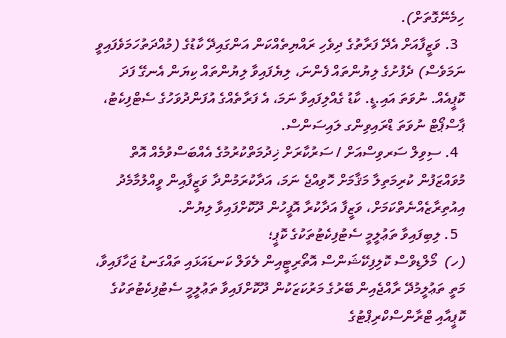ހިމެނޭގޮތަށް).
  3. ވަޒީފާއަށް އެދޭ ފަރާތުގެ ދިވެހި ރައްޔިތެއްކަން އަންގައިދޭ ކާޑުގެ (މުއްދަތުހަމަވެފައިވީ ނަމަވެސް) ދެފުށުގެ ލިޔުންތައް ފެންނަ، ލިޔެފައިވާ ލިޔުންތައް ކިޔަން އެނގޭ ފަދަ ކޮޕީއެއް. ނުވަތަ އައި.ޑީ. ކާޑު ގެއްލިފައިވާ ނަމަ، އެ ފަރާތެއްގެ އުފަންދުވަހުގެ ސެޓްފިކެޓު، ޕާސްޕޯޓް ނުވަތަ ޑްރައިވިންގ ލައިސަންސް.
  4. ސިވިލް ސަރވިސްއަށް / ސަރުކާރަށް ޚިދުމަތްކުރުމުގެ އެއްބަސްވުމެއް އޮތް މުވައްޒަފުން ކުރިމަތިލާ މަޤާމަށް ހޮވިއްޖެ ނަމަ، އަދާކުރަމުންދާ ވަޒީފާއިން ވީއްލުމާމެދު އިއުތިރާޒެއްނެތްކަމަށް، ވަޒީފާ އަދާކުރާ އޮފީހުން ދޫކޮށްފައިވާ ލިޔުން.
  5. ލިބިފައިވާ ތަޢުލީމީ ސެޓުފިކެޓުތަކުގެ ކޮޕީ؛
(ހ)  މޯލްޑިވްސް ކޮލިފިކޭޝަންސް އޮތޯރިޓީއިން ލެވަލް ކަނޑައަޅައި ތައްގަނޑު ޖަހާފައިވާ، މަތީ ތަޢުލީމުދޭ ރާއްޖެއިން ބޭރުގެ މަރުކަޒަކުން ދޫކޮށްފައިވާ ތަޢުލީމީ ސެޓުފިކެޓުތަކުގެ ކޮޕީއާއި ޓްރާންސްކްރިޕްޓުގެ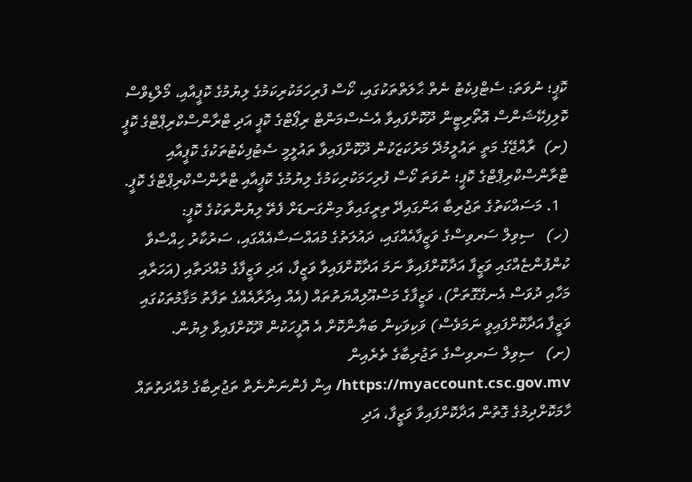ކޮޕީ؛ ނުވަތަ: ސެޓްފިކެޓު ނެތް ޙާލަތްތަކުގައި، ކޯސް ފުރިހަމަކުރިކަމުގެ ލިޔުމުގެ ކޮޕީއާއި، މޯލްޑިވްސް ކޮލިފިކޭޝަންސް އޮތޯރިޓީން ދޫކޮށްފައިވާ އެސެސްމަންޓް ރިޕޯޓްގެ ކޮޕީ އަދި ޓްރާންސްކްރިޕްޓްގެ ކޮޕީ
(ށ)  ރާއްޖޭގެ މަތީ ތައުލީމުދޭ މަރުކަޒަކުން ދޫކޮށްފައިވާ ތައުލީމީ ސެޓުފިކެޓުތަކުގެ ކޮޕީއާއި ޓްރާންސްކްރިޕްޓްގެ ކޮޕީ؛ ނުވަތަ ކޯސް ފުރިހަމަކުރިކަމުގެ ލިޔުމުގެ ކޮޕީއާއި ޓްރާންސްކްރިޕްޓްގެ ކޮޕީ.
  1. މަސައްކަތުގެ ތަޖުރިބާ އަންގައިދޭ ތިރީގައިވާ މިންގަނޑަށް ފެތޭ ލިޔުންތަކުގެ ކޮޕީ:
(ހ)   ސިވިލް ސަރވިސްގެ ވަޒީފާއެއްގައި، ދައުލަތުގެ މުއައްސަސާއެއްގައި، ސަރުކާރު ހިއްސާވާ ކުންފުންޏެއްގައި ވަޒީފާ އަދާކޮށްފައިވާ ނަމަ އަދާކޮށްފައިވާ ވަޒީފާ، އަދި ވަޒީފާގެ މުއްދަތާއި (އަހަރާއި މަހާއި ދުވަސް އެނގޭގޮތަށް)، ވަޒީފާގެ މަސްއޫލިއްޔަތުތައް (އެއް އިދާރާއެއްގެ ތަފާތު މަޤާމުތަކުގައި ވަޒީފާ އަދާކޮށްފައިވީ ނަމަވެސް) ވަކިވަކިން ބަޔާންކޮށް އެ އޮފީހަކުން ދޫކޮށްފައިވާ ލިޔުން.
(ށ)   ސިވިލް ސަރވިސްގެ ތަޖުރިބާގެ ތެރެއިން https://myaccount.csc.gov.mv/ އިން ފެންނަންނެތް ތަޖުރިބާގެ މުއްދަތުތައް ހާމަކޮށްދިމުގެ ގޮތުން އަދާކޮށްފައިވާ ވަޒީފާ، އަދި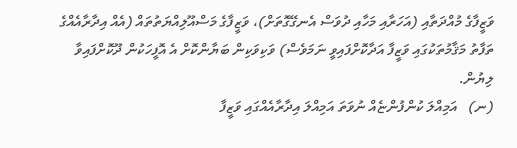ވަޒީފާގެ މުއްދަތާއި (އަހަރާއި މަހާއި ދުވަސް އެނގޭގޮތަށް)، ވަޒީފާގެ މަސްއޫލިއްޔަތުތައް (އެއް އިދާރާއެއްގެ ތަފާތު މަޤާމުތަކުގައި ވަޒީފާ އަދާކޮށްފައިވީ ނަމަވެސް) ވަކިވަކިން ބަޔާންކޮށް އެ އޮފީހަކުން ދޫކޮށްފައިވާ ލިޔުން.
(ނ)   އަމިއްލަ ކުންފުންޏެއް ނުވަތަ އަމިއްލަ އިދާރާއެއްގައި ވަޒީފާ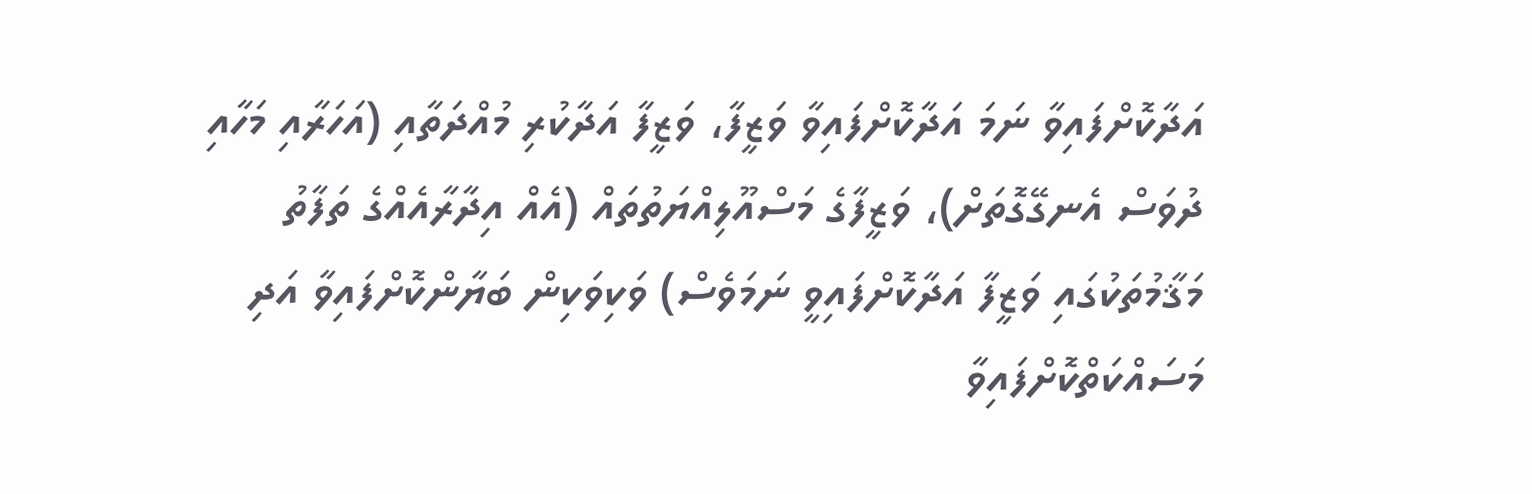އަދާކޮށްފައިވާ ނަމަ އަދާކޮށްފައިވާ ވަޒީފާ، ވަޒީފާ އަދާކުރި މުއްދަތާއި (އަހަރާއި މަހާއި ދުވަސް އެނގޭގޮތަށް)، ވަޒީފާގެ މަސްއޫލިއްޔަތުތައް (އެއް އިދާރާއެއްގެ ތަފާތު މަޤާމުތަކުގައި ވަޒީފާ އަދާކޮށްފައިވީ ނަމަވެސް) ވަކިވަކިން ބަޔާންކޮށްފައިވާ އަދި މަސައްކަތްކޮށްފައިވާ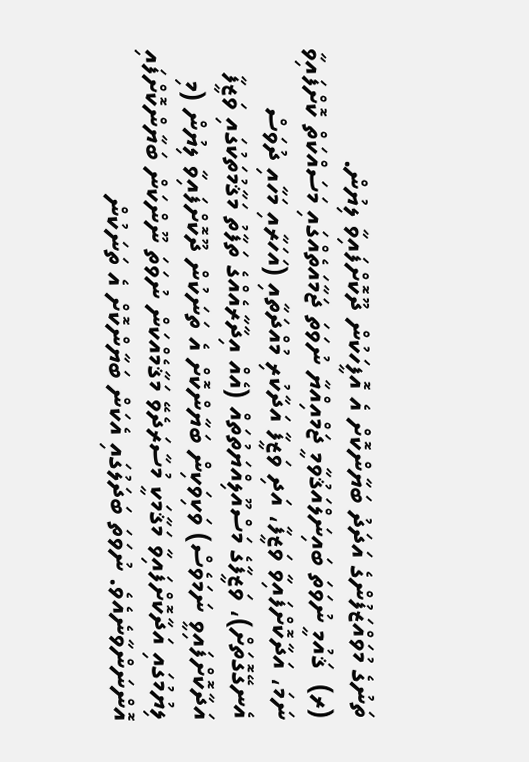ތަނުގެ މުވައްޒަފުންގެ އަދަދު ބަޔާންކޮށް އެ އޮފީހަކުން ދޫކޮށްފައިވާ ލިޔުން.
(ރ)  ޤައުމީ ނުވަތަ ބައިނަލްއަޤުވާމީ ޖަމްއިއްޔާ ނުވަތަ ޖަމާއަތެއްގައި މަސައްކަތް ކޮށްފައިވާ ނަމަ، އަދާކޮށްފައިވާ ވަޒީފާ، އަދި ވަޒީފާ އަދާކުރި މުއްދަތާއި (އަހަރާއި މަހާއި ދުވަސް އެނގޭގޮތަށް)، ވަޒީފާގެ މަސްއޫލިއްޔަތުތައް (އެއް އިދާރާއެއްގެ ތަފާތު މަޤާމުތަކުގައި ވަޒީފާ އަދާކޮށްފައިވީ ނަމަވެސް) ވަކިވަކިން ބަޔާންކޮށް އެ ތަނަކުން ދޫކޮށްފައިވާ ލިޔުން (މި ލިޔުމުގައި އަދާކޮށްފައިވާ މަޤާމަކީ މުސާރަދެވޭ މަޤާމެއްކަން ނުވަތަ ނޫންކަން ބަޔާންކޮށްފައި އޮންނަންވާނެއެވެ. ނުވަތަ ބަދަލުގައި އެކަން ބަޔާންކޮށް އެ ތަނަކުން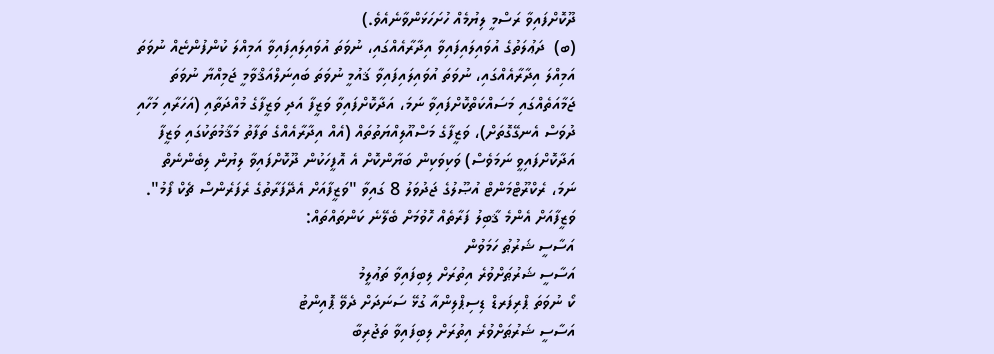ދޫކޮށްފައިވާ ރަސްމީ ލިޔުމެއް ހުށަހަޅަންވާނެއެވެ.)
(ބ)  ދަޢުލަތުގެ އުވައިލައިފައިވާ އިދާރާއެއްގައި، ނުވަތަ އުވައިލައިފައިވާ އަމިއްލަ ކުންފުންޏެއް ނުވަތަ އަމިއްލަ އިދާރާއެއްގައި، ނުވަތަ އުވައިލައިފައިވާ ޤައުމީ ނުވަތަ ބައިނަލްއަޤްވާމީ ޖަމިއްޔާ ނުވަތަ ޖަމާއަތެއްގައި މަސައްކަތްކޮށްފައިވާ ނަމަ، އަދާކޮށްފައިވާ ވަޒީފާ އަދި ވަޒީފާގެ މުއްދަތާއި (އަހަރާއި މަހާއި ދުވަސް އެނގޭގޮތަށް)، ވަޒީފާގެ މަސްއޫލިއްޔަތުތައް (އެއް އިދާރާއެއްގެ ތަފާތު މަޤާމުތަކުގައި ވަޒީފާ އަދާކޮށްފައިވީ ނަމަވެސް) ވަކިވަކިން ބަޔާންކޮށް އެ އޮފީހަކުން ދޫކޮށްފައިވާ ލިޔުން ލިބެންނެތް ނަމަ، ރެކްރޫޓްމަންޓް އުޞޫލުގެ ޖަދުވަލު 8 ގައިވާ "ވަޒީފާއަށް އެދޭފަރާތުގެ ރެފަރެންސް ޗެކް ފޯމު".
ވަޒީފާއަށް އެންމެ ޤާބިލު ފަރާތެއް ހޮވުމަށް ބެލޭނެ ކަންތައްތައް:
އަސާސީ ޝަރުޠު ހަމަވުން
އަސާސީ ޝަރުޠަށްވުރެ އިތުރަށް ލިބިފައިވާ ތަޢުލީމު
ކޯ ނުވަތަ ޕްރިފަރޑް ޑިސިޕްލިންއާ ގުޅޭ ސަނަދަށް ދެވޭ ޕޮއިންޓު
އަސާސީ ޝަރުޠަށްވުރެ އިތުރަށް ލިބިފައިވާ ތަޖުރިބާ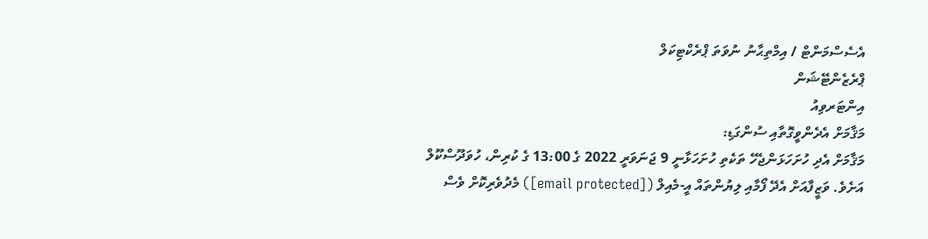އެސެސްމަންޓް / އިމްތިޙާނު ނުވަތަ ޕްރެކްޓިކަލް
ޕްރެޒެންޓޭޝަން
އިންޓަރވިއު
މަޤާމަށް އެދެންވީގޮތާއި ސުންގަޑި:
މަޤާމަށް އެދި ހުށަހަޅަންޖެހޭ ތަކެތި ހުށަހަޅާނީ 9 ޖަނަވަރީ 2022 ގެ 13:00 ގެ ކުރިން، ހުވަދޫސްކޫލް އަށެވެ. ވަޒީފާއަށް އެދޭ ފޯމާއި ލިޔުންތައް އީ-މެއިލް ([email protected]) މެދުވެރިކޮށް ވެސް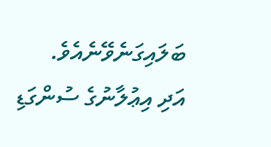ބަލައިގަނެވޭނެއެވެ.
އަދި އިޢުލާނުގެ ސުންގަޑި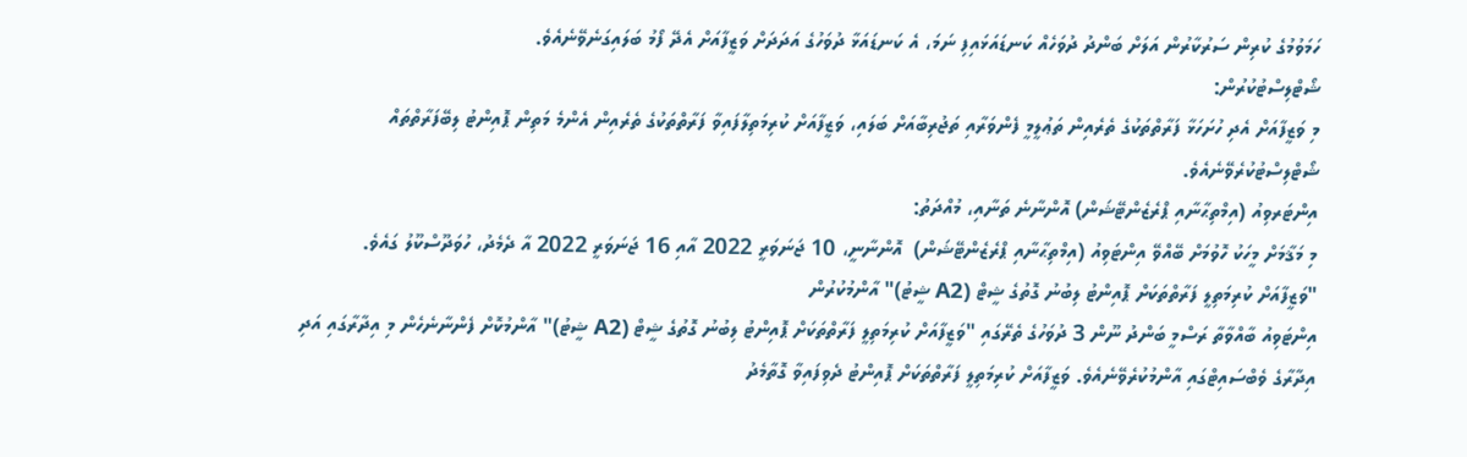ހަމަވުމުގެ ކުރިން ސަރުކާރުން އަލަށް ބަންދު ދުވަހެއް ކަނޑައަޅައިފި ނަމަ، އެ ކަނޑައަޅާ ދުވަހުގެ އަދަދަށް ވަޒީފާއަށް އެދޭ ފޯމު ބަލައިގަނެވޭނެއެވެ.
ޝޯޓްލިސްޓުކުރުން:
މި ވަޒީފާއަށް އެދި ހުށަހަޅާ ފަރާތްތަކުގެ ތެރެއިން ތަޢުލީމީ ފެންވަރާއި ތަޖުރިބާއަށް ބަލައި، ވަޒީފާއަށް ކުރިމަތިލާފައިވާ ފަރާތްތަކުގެ ތެރެއިން އެންމެ މަތިން ޕޮއިންޓު ލިބޭފަރާތްތައް ޝޯޓްލިސްޓުކުރެވޭނެއެވެ.
އިންޓަރވިއު (އިމްތިޙާނާއި ޕްރެޒެންޓޭޝަން) އޮންނާނެ ތަނާއި، މުއްދަތު:
މި މަޤާމަށް މީހަކު ހޮވުމަށް ބޭއްވޭ އިންޓަވިއު (އިމްތިޙާނާއި ޕްރެޒެންޓޭޝަން)  އޮންނާނީ، 10 ޖަނަވަރީ 2022 އާއި 16 ޖަނަވަރީ 2022 އާ ދެމެދު، ހުވަދޫސްކޫލު ގައެވެ.
"ވަޒީފާއަށް ކުރިމަތިލީ ފަރާތްތަކަށް ޕޮއިންޓު ލިބުނު ގޮތުގެ ޝީޓް (A2 ޝީޓު)" އާންމުކުރުން
އިންޓަވިއު ބާއްވާތާ ރަސްމީ ބަންދު ނޫން 3 ދުވަހުގެ ތެރޭގައި "ވަޒީފާއަށް ކުރިމަތިލީ ފަރާތްތަކަށް ޕޮއިންޓު ލިބުނު ގޮތުގެ ޝީޓް (A2 ޝީޓު)" އާންމުކޮށް ފެންނާނެހެން މި އިދާރާގައި އަދި އިދާރާގެ ވެބްސައިޓްގައި އާންމުކުރެވޭނެއެވެ. ވަޒީފާއަށް ކުރިމަތިލީ ފަރާތްތަކަށް ޕޮއިންޓު ދެވިފައިވާ ގޮތާމެދު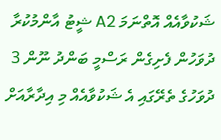ޝަކުވާއެއް އޮތްނަމަ A2 ޝީޓު އާންމުކުރާ ދުވަހުން ފެށިގެން ރަސްމީ ބަންދު ނޫން 3 ދުވަހުގެ ތެރޭގައި އެ ޝަކުވާއެއް މި އިދާރާއަށް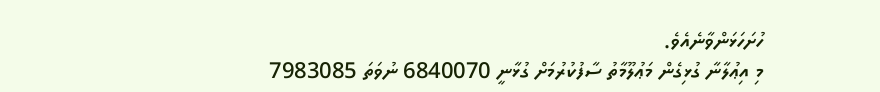ހުށަހަޅަންވާނެއެވެ.
މި އިޢުލާނާ ގުޅިގެން މަޢުލޫމާތު ސާފުކުރުމަށް ގުޅާނީ 6840070 ނުވަތަ 7983085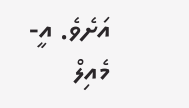އަށެވެ. އީ-މެއިލް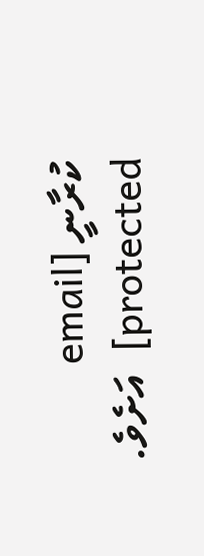ކުރާނީ [email protected]  އަށެވެ.